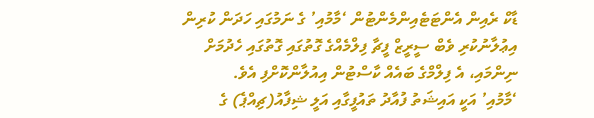ޑާކް ރެއިން އެންޓަޓެއިންމެންޓުން ‘މާމުއި’ ގެ ނަމުގައި ހަދަން ކުރިން އިޢުލާނުކުރި ވެބް ސީރީޒް ފީޗާ ފިލްމެއްގެ ގޮތުގައި ގޮތުގައި ހެދުމަށް ނިންމައި، އެ ފިލްމްގެ ބައެއް ކާސްޓުން އިއުލާންކޮށްފި އެވެ.
‘މާމުއި’ އަކީ އައިޝަތު ފުއާދު ތައުފީގާއި އަލީ ޝިފާއު(ޗިއްޕެ) ގެ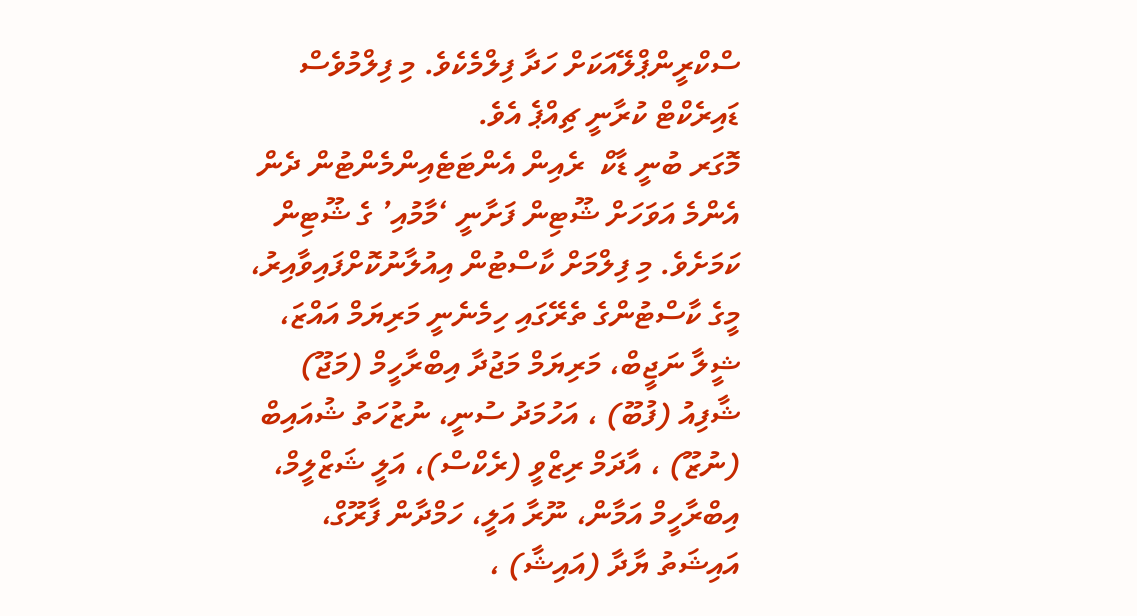ސްކްރީންޕްލޭއަކަށް ހަދާ ފިލްމެކެވެ. މި ފިލްމުވެސް ޑައިރެކްޓް ކުރާނީ ޗިއްޕެ އެވެ.
މޮގަރ ބުނީ ޑާކް  ރެއިން އެންޓަޓެއިންމެންޓުން ދެން އެންމެ އަވަހަށް ޝޫޓިން ފަށާނީ ‘މާމުއި’ ގެ ޝޫޓިން ކަމަށެވެ. މި ފިލްމަށް ކާސްޓުން އިއުލާނުކޮށްފައިވާއިރު، މީގެ ކާސްޓުންގެ ތެރޭގައި ހިމެނެނީ މަރިޔަމް އައްޒަ، ޝީލާ ނަޖީބް، މަރިޔަމް މަޖުދާ އިބްރާހީމް (މަޖޫ) ޝާފިއު (ފުބޫ) ، އަހުމަދު ސުނީ، ނުޒުހަތު ޝުއައިބް (ނުޒޫ) ، އާދަމް ރިޒްވީ (ރެކްސް)، އަލީ ޝަޒްލީމް، އިބްރާހީމް އަމާން، ނޫރާ އަލީ، ހަމްދާން ފާރޫގް، އައިޝަތު ޔާދާ (އައިޝާ) ،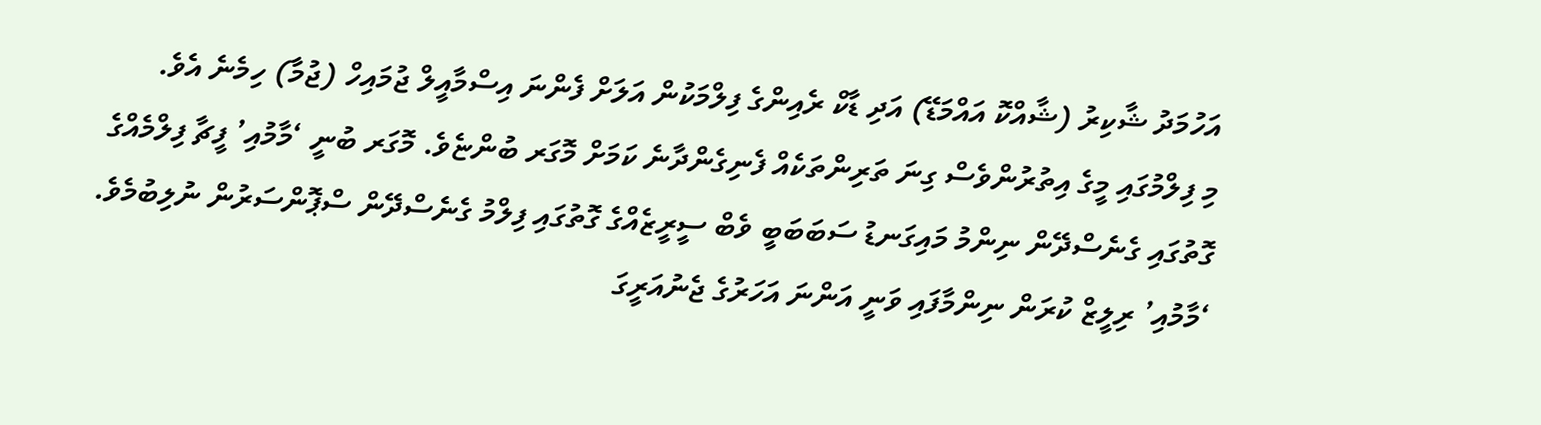އަހުމަދު ޝާކިރު (ޝާއްކޮ އައްމަޑޭ) އަދި ޑާކް ރެއިންގެ ފިލްމަކުން އަލަށް ފެންނަ އިސްމާއީލް ޖުމައިހް (ޖުމާ) ހިމެނެ އެވެ.
މި ފިލްމުގައި މީގެ އިތުރުންވެސް ގިނަ ތަރިންތަކެއް ފެނިގެންދާނެ ކަމަށް މޮގަރ ބުންޏެވެ. މޮގަރ ބުނީ ‘މާމުއި’ ފީޗާ ފިލްމެއްގެ ގޮތުގައި ގެނެސްދޭން ނިންމު މައިގަނޑު ސަބަބަބީ ވެބް ސީރީޒެއްގެ ގޮތުގައި ފިލްމު ގެނެސްދޭން ސްޕޮންސަރުން ނުލިބުމެވެ.
‘މާމުއި’ ރިލީޒް ކުރަން ނިންމާފައި ވަނީ އަންނަ އަހަރުގެ ޖެނުއަރީގަ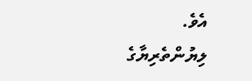އެވެ.
ލިޔުންތެރިޔާގެ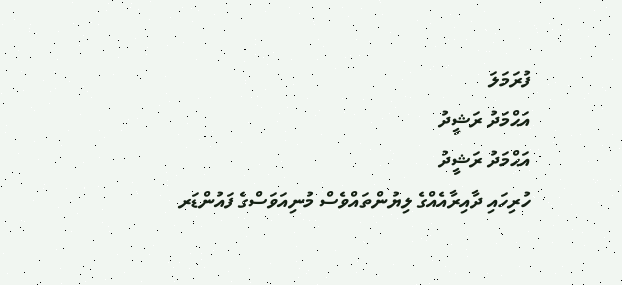ފުރަމަލަ
އަޙްމަދު ރަޝީދު
އަޙްމަދު ރަޝީދު
ހުރިހައި ދާއިރާއެއްގެ ލިޔުންތައްވެސް މުނިއަވަސްގެ ފައުންޑަރ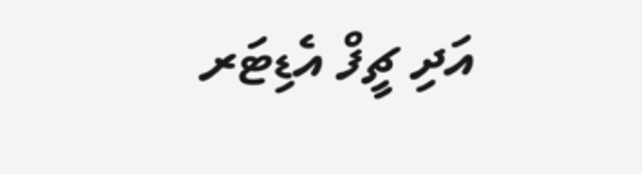އަދި ޗީފް އެޑިޓަރ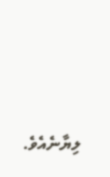ލިޔާނެއެވެ.